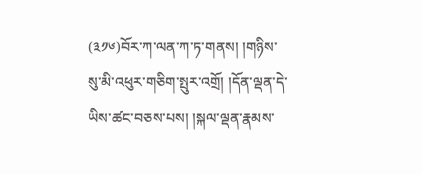(༣༡༦)བོར་ཀ་ལན་ཀ་ཏ་གནས། །གཉིས་སུ་མི་འཕུར་གཅིག་སྤུར་འགྲོ། །དོན་ལྡན་དེ་ཡིས་ཚང་བཅས་པས། །སྐལ་ལྡན་རྣམས་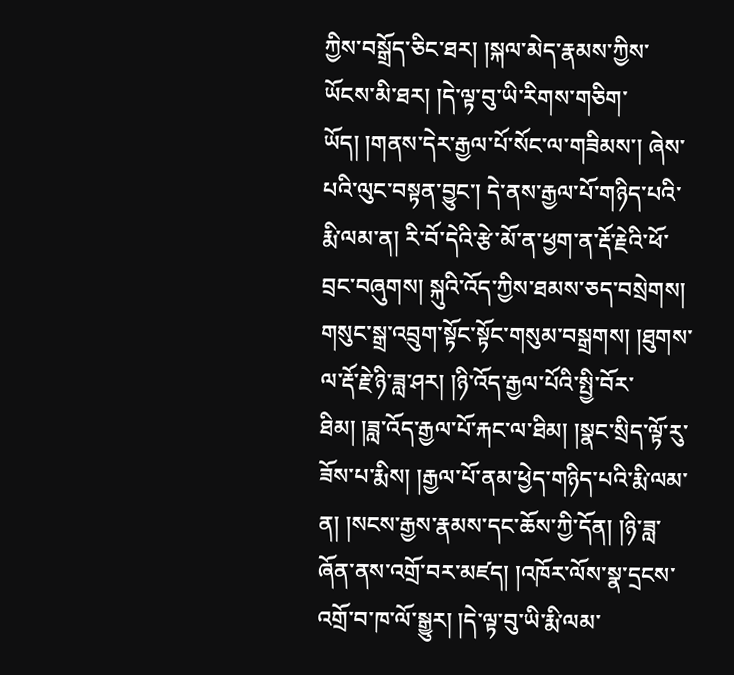ཀྱིས་བསྒྲོད་ཅིང་ཐར། །སྐལ་མེད་རྣམས་ཀྱིས་ཡོངས་མི་ཐར། །དེ་ལྟ་བུ་ཡི་རིགས་གཅིག་ཡོད། །གནས་དེར་རྒྱལ་པོ་སོང་ལ་གཟིམས་། ཞེས་པའི་ལུང་བསྟན་བྱུང་། དེ་ནས་རྒྱལ་པོ་གཉིད་པའི་རྨི་ལམ་ན། རི་བོ་དེའི་རྩེ་མོ་ན་ཕྱག་ན་རྡོ་རྗེའི་ཕོ་བྲང་བཞུགས། སྐུའི་འོད་ཀྱིས་ཐམས་ཅད་བསྲེགས། གསུང་སྒྲ་འབྲུག་སྟོང་སྟོང་གསུམ་བསྒྲགས། །ཐུགས་ལ་རྡོ་རྗེ་ཉི་ཟླ་ཤར། །ཉི་འོད་རྒྱལ་པོའི་སྤྱི་བོར་ཐིམ། །ཟླ་འོད་རྒྱལ་པོ་རྐང་ལ་ཐིམ། །སྣང་སྲིད་ལྟོ་རུ་ཟོས་པ་རྨིས། །རྒྱལ་པོ་ནམ་ཕྱེད་གཉིད་པའི་རྨི་ལམ་ན། །སངས་རྒྱས་རྣམས་དང་ཆོས་ཀྱི་དོན། །ཉི་ཟླ་ཞོན་ནས་འགྲོ་བར་མཛད། །འཁོར་ལོས་སྣ་དྲངས་འགྲོ་བ་ཁ་ལོ་སྒྱུར། །དེ་ལྟ་བུ་ཡི་རྨི་ལམ་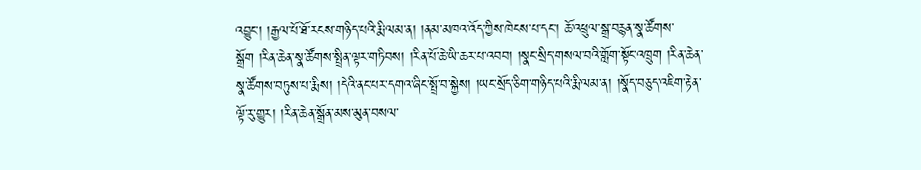འབྱུང་། །རྒྱལ་པོ་ཐོ་རངས་གཉིད་པའི་རྨི་ལམ་ན། །ནམ་མཁའ་འོད་ཀྱིས་ཁེངས་པ་དང་། ཆོ་འཕྲུལ་སྒྲ་བརྙན་སྣ་ཚོགས་སྒྲོག །རིན་ཆེན་སྣ་ཚོགས་སྤྲིན་ལྟར་གཏིབས། །རིན་པོ་ཆེ་ཡི་ཆར་པ་འབབ། །སྣང་སྲིད་གསལ་བའི་གློག་སྟོང་འཁྲུག །རིན་ཆེན་སྣ་ཚོགས་བཏུས་པ་རྨིས། །དེའི་ནང་པར་དགའ་ཞིང་སྤྲོ་བ་སྐྱེས། །ཡང་སྲོད་ཅིག་གཉིད་པའི་རྨི་ལམ་ན། །སྣོད་བཅུད་འཇིག་རྟེན་ལྟོ་རུ་གྱུར། །རིན་ཆེན་སྒྲོན་མས་མུན་བསལ་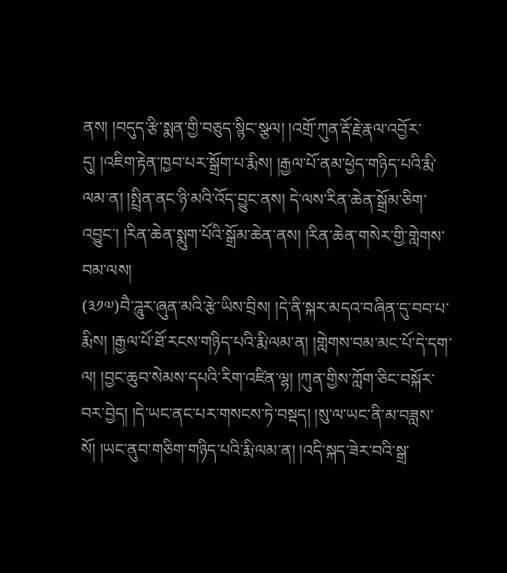ནས། །བདུད་རྩི་སྨན་གྱི་བཅུད་སྙིང་སྩལ། །འགྲོ་ཀུན་རྡོ་རྗེ་རྣལ་འབྱོར་དུ། །འཇིག་རྟེན་ཁྱབ་པར་སྒྲོག་པ་རྨིས། །རྒྱལ་པོ་ནམ་ཕྱེད་གཉིད་པའི་རྨི་ལམ་ན། །སྤྲིན་ནང་ཉི་མའི་འོད་བྱུང་ནས། དེ་ལས་རིན་ཆེན་སྒྲོམ་ཅིག་འབྱུང་། །རིན་ཆེན་སྨུག་པོའི་སྒྲོམ་ཆེན་ནས། །རིན་ཆེན་གསེར་གྱི་གླེགས་བམ་ལས།
(༣༡༧)བཻ་ཌཱུར་ཞུན་མའི་རྩེ་ཡིས་བྲིས། །དེ་ནི་སྐར་མདའ་བཞིན་དུ་བབ་པ་རྨིས། །རྒྱལ་པོ་ཐོ་རངས་གཉིད་པའི་རྨི་ལམ་ན། །གླེགས་བམ་མང་པོ་དེ་དག་ལ། །བྱང་ཆུབ་སེམས་དཔའི་རིག་འཛིན་ལྷ། །ཀུན་གྱིས་ཀློག་ཅིང་བསྐོར་བར་བྱེད། །དེ་ཡང་ནང་པར་གསངས་ཏེ་བསྡད། །སུ་ལ་ཡང་ནི་མ་བཟླས་སོ། །ཡང་ནུབ་གཅིག་གཉིད་པའི་རྨི་ལམ་ན། །འདི་སྐད་ཟེར་བའི་སྒྲ་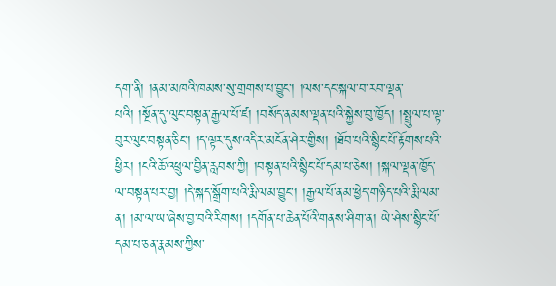དག་ནི། །ནམ་མཁའི་ཁམས་སུ་གྲགས་པ་བྱུང་། །ལས་དང་སྐལ་བ་རབ་ལྡན་པའི། །སྔོན་དུ་ལུང་བསྟན་རྒྱལ་པོ་ཛ། །བསོད་ནམས་ལྡན་པའི་སྐྱེས་བུ་ཁྱོད། །སྤྲུལ་པ་ལྟ་བུར་ལུང་བསྟན་ཅིང་། །ད་ལྟར་དུས་འདིར་མངོན་ཤེར་གྱིས། །ཐོབ་པའི་སྙིང་པོ་རྟོགས་པའི་ཕྱིར། །ངའི་ཆོ་འཕྲུལ་བྱིན་རླབས་ཀྱི། །བསྟན་པའི་སྙིང་པོ་དམ་པ་ཅེས། །སྐལ་ལྡན་ཁྱོད་ལ་བསྟན་པར་བྱ། །དེ་སྐད་སྒྲོག་པའི་རྨི་ལམ་བྱུང་། །རྒྱལ་པོ་ནམ་ཕྱེད་གཉིད་པའི་རྨི་ལམ་ན། །མ་ལ་ཡ་ཞེས་བྱ་བའི་རིགས། །དགོན་པ་ཆེན་པོའི་གནས་ཤིག་ན། ཡེ་ཤེས་སྙིང་པོ་དམ་པ་ཅན་རྣམས་ཀྱིས་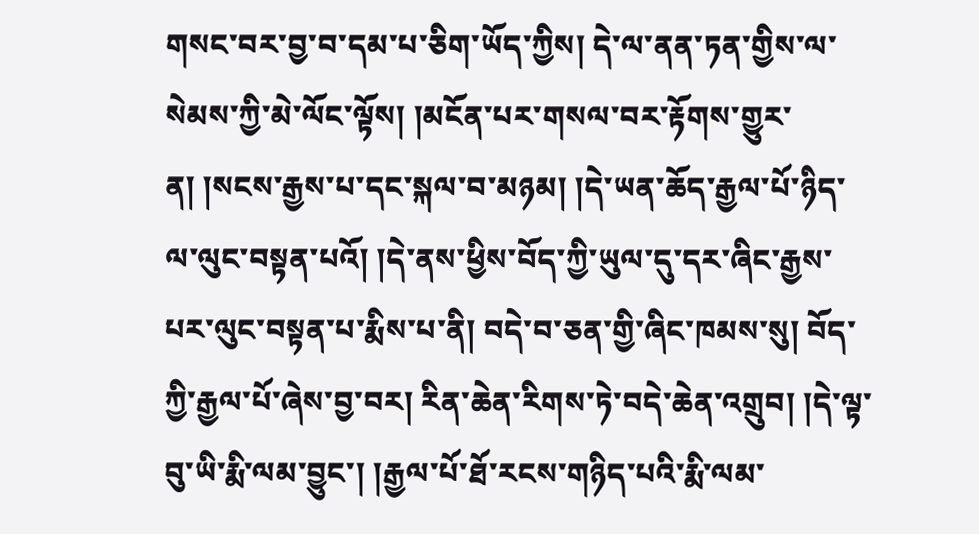གསང་བར་བྱ་བ་དམ་པ་ཅིག་ཡོད་ཀྱིས། དེ་ལ་ནན་ཏན་གྱིས་ལ་སེམས་ཀྱི་མེ་ལོང་ལྟོས། །མངོན་པར་གསལ་བར་རྟོགས་གྱུར་ན། །སངས་རྒྱས་པ་དང་སྐལ་བ་མཉམ། །དེ་ཡན་ཆོད་རྒྱལ་པོ་ཉིད་ལ་ལུང་བསྟན་པའོ། །དེ་ནས་ཕྱིས་བོད་ཀྱི་ཡུལ་དུ་དར་ཞིང་རྒྱས་པར་ལུང་བསྟན་པ་རྨིས་པ་ནི། བདེ་བ་ཅན་གྱི་ཞིང་ཁམས་སུ། བོད་ཀྱི་རྒྱལ་པོ་ཞེས་བྱ་བར། རིན་ཆེན་རིགས་ཏེ་བདེ་ཆེན་འགྲུབ། །དེ་ལྟ་བུ་ཡི་རྨི་ལམ་བྱུང་། །རྒྱལ་པོ་ཐོ་རངས་གཉིད་པའི་རྨི་ལམ་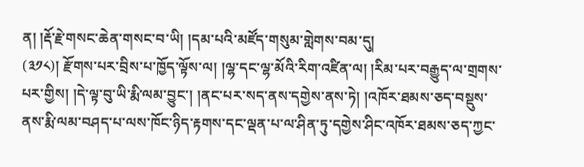ན། །རྡོ་རྗེ་གསང་ཆེན་གསང་བ་ཡི། །དམ་པའི་མཛོད་གསུམ་གླེགས་བམ་དུ།
(༣༡༨)། རྫོགས་པར་བྲིས་པ་ཁྱོད་ལྟོས་ལ། །ལྷ་དང་ལྷ་མོའི་རིག་འཛིན་ལ། །རིམ་པར་བརྒྱུད་ལ་གྲགས་པར་གྱིས། །དེ་ལྟ་བུ་ཡི་རྨི་ལམ་བྱུང་། །ནང་པར་སད་ནས་དགྱེས་ནས་ཏེ། །འཁོར་ཐམས་ཅད་བསྡུས་ནས་རྨི་ལམ་བཤད་པ་ལས་ཁོང་ཉིད་རྟགས་དང་ལྡན་པ་ལ་ཤིན་ཏུ་དགྱེས་ཤིང་འཁོར་ཐམས་ཅད་ཀྱང་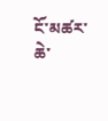ངོ་མཚར་ཆེ་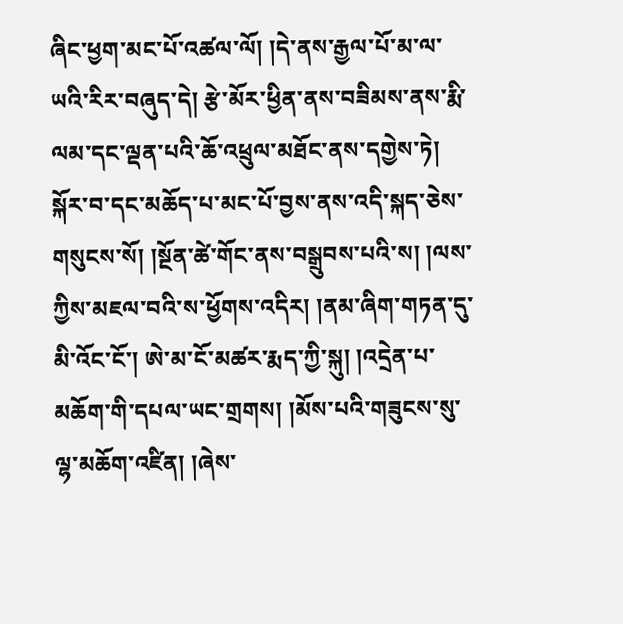ཞིང་ཕྱག་མང་པོ་འཚལ་ལོ། །དེ་ནས་རྒྱལ་པོ་མ་ལ་ཡའི་རིར་བཞུད་དེ། རྩེ་མོར་ཕྱིན་ནས་བཟིམས་ནས་རྨི་ལམ་དང་ལྡན་པའི་ཆོ་འཕྲུལ་མཐོང་ནས་དགྱེས་ཏེ། སྐོར་བ་དང་མཆོད་པ་མང་པོ་བྱས་ནས་འདི་སྐད་ཅེས་གསུངས་སོ། །སྔོན་ཚེ་གོང་ནས་བསྒྲུབས་པའི་ས། །ལས་ཀྱིས་མཇལ་བའི་ས་ཕྱོགས་འདིར། །ནམ་ཞིག་གཏན་དུ་མི་འོང་ངོ་། ཨེ་མ་ངོ་མཚར་རྨད་ཀྱི་སྐུ། །འདྲེན་པ་མཆོག་གི་དཔལ་ཡང་གྲགས། །མོས་པའི་གཟུངས་སུ་ལྷ་མཆོག་འཛིན། །ཞེས་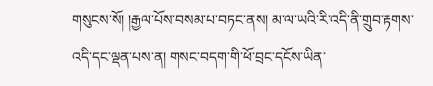གསུངས་སོ། །རྒྱལ་པོས་བསམ་པ་བཏང་ནས། མ་ལ་ཡའི་རི་འདི་ནི་གྲུབ་རྟགས་འདི་དང་ལྡན་པས་ན། གསང་བདག་གི་ཕོ་བྲང་དངོས་ཡིན་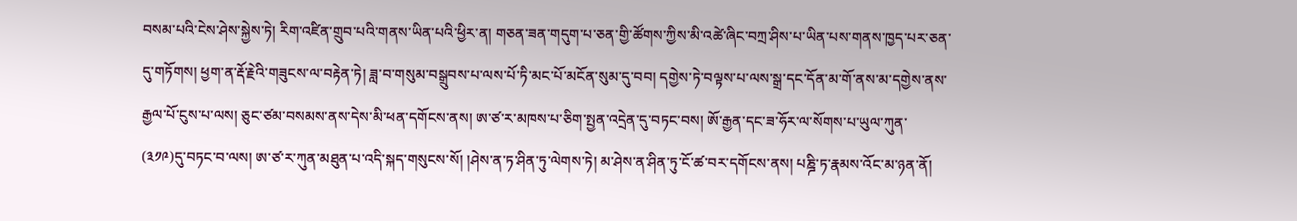བསམ་པའི་ངེས་ཤེས་སྐྱེས་ཏེ། རིག་འཛིན་གྲུབ་པའི་གནས་ཡིན་པའི་ཕྱིར་ན། གཅན་ཟན་གདུག་པ་ཅན་གྱི་ཚོགས་ཀྱིས་མི་འཚེ་ཞིང་བཀྲ་ཤིས་པ་ཡིན་པས་གནས་ཁྱད་པར་ཅན་དུ་གཏོགས། ཕྱག་ན་རྡོ་རྗེའི་གཟུངས་ལ་བརྟེན་ཏེ། ཟླ་བ་གསུམ་བསྒྲུབས་པ་ལས་པོ་ཏི་མང་པོ་མངོན་སུམ་དུ་བབ། དགྱེས་ཏེ་བལྟས་པ་ལས་སྒྲ་དང་དོན་མ་གོ་ནས་མ་དགྱེས་ནས་རྒྱལ་པོ་ངུས་པ་ལས། ཅུང་ཙམ་བསམས་ནས་དེས་མི་ཕན་དགོངས་ནས། ཨ་ཙ་ར་མཁས་པ་ཅིག་སྤྱན་འདྲེན་དུ་བཏང་བས། ཨོ་རྒྱན་དང་ཟ་ཧོར་ལ་སོགས་པ་ཡུལ་ཀུན་
(༣༡༩)དུ་བཏང་བ་ལས། ཨ་ཙ་ར་ཀུན་མཐུན་པ་འདི་སྐད་གསུངས་སོ། །ཤེས་ན་ཏ་ཤིན་ཏུ་ལེགས་ཏེ། མ་ཤེས་ན་ཤིན་ཏུ་ངོ་ཚ་བར་དགོངས་ནས། པཎྜི་ཏ་རྣམས་འོང་མ་ཉན་ནོ།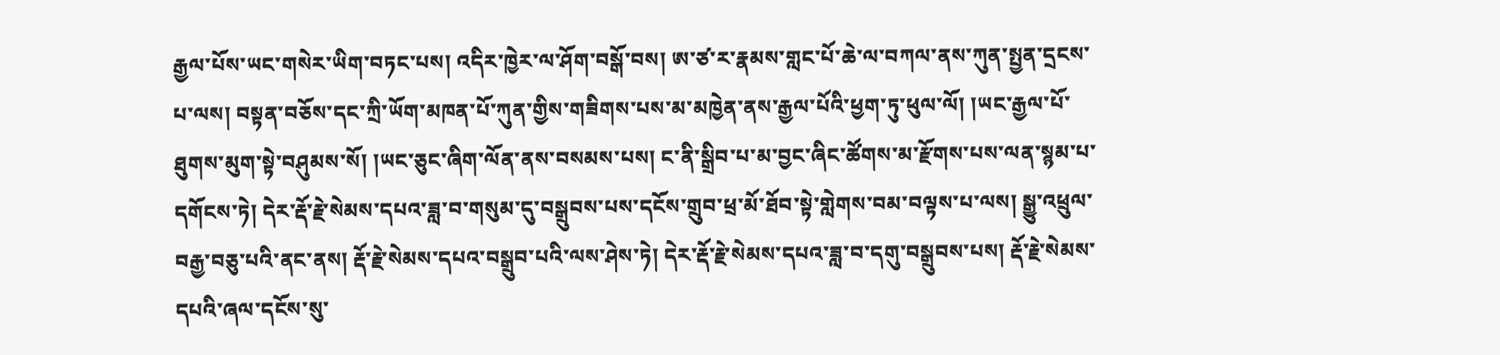རྒྱལ་པོས་ཡང་གསེར་ཡིག་བཏང་པས། འདིར་ཁྱེར་ལ་ཤོག་བསྒོ་བས། ཨ་ཙ་ར་རྣམས་གླང་པོ་ཆེ་ལ་བཀལ་ནས་ཀུན་སྤྱན་དྲངས་པ་ལས། བསྟན་བཅོས་དང་ཀྲི་ཡོག་མཁན་པོ་ཀུན་གྱིས་གཟིགས་པས་མ་མཁྱེན་ནས་རྒྱལ་པོའི་ཕྱག་ཏུ་ཕུལ་ལོ། །ཡང་རྒྱལ་པོ་ཐུགས་མུག་སྟེ་བཤུམས་སོ། །ཡང་ཅུང་ཞིག་ལོན་ནས་བསམས་པས། ང་ནི་སྒྲིབ་པ་མ་བྱང་ཞིང་ཚོགས་མ་རྫོགས་པས་ལན་སྙམ་པ་དགོངས་ཏེ། དེར་རྡོ་རྗེ་སེམས་དཔའ་ཟླ་བ་གསུམ་དུ་བསྒྲུབས་པས་དངོས་གྲུབ་ཕྲ་མོ་ཐོབ་སྟེ་གླེགས་བམ་བལྟས་པ་ལས། སྒྱུ་འཕྲུལ་བརྒྱ་བཅུ་པའི་ནང་ནས། རྡོ་རྗེ་སེམས་དཔའ་བསྒྲུབ་པའི་ལས་ཤེས་ཏེ། དེར་རྡོ་རྗེ་སེམས་དཔའ་ཟླ་བ་དགུ་བསྒྲུབས་པས། རྡོ་རྗེ་སེམས་དཔའི་ཞལ་དངོས་སུ་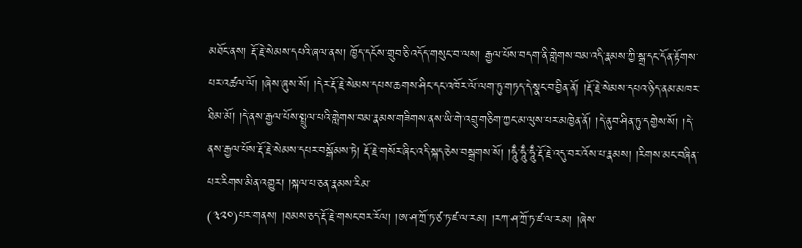མཐོང་ནས། རྡོ་རྗེ་སེམས་དཔའི་ཞལ་ནས། ཁྱོད་དངོས་གྲུབ་ཅི་འདོད་གསུང་བ་ལས། རྒྱལ་པོས་བདག་ནི་གླེགས་བམ་འདི་རྣམས་ཀྱི་སྒྲ་དང་དོན་རྟོགས་པར་འཚལ་ལོ། །ཞེས་ཞུས་སོ། །དེར་རྡོ་རྗེ་སེམས་དཔས་ཆགས་ཤིང་དང་འཁོར་ལོ་ལག་ཏུ་གཏད་དེ་སྣང་བ་བྱིན་ནོ། །རྡོ་རྗེ་སེམས་དཔའ་ཉིད་ནམ་མཁར་ཐིམ་མོ། །དེ་ནས་རྒྱལ་པོས་སྤྲུལ་པའི་གླེགས་བམ་རྣམས་གཟིགས་ནས་ཡི་གེ་འབྲུ་གཅིག་ཀྱང་མ་ལུས་པར་མཁྱེན་ནོ། །དེ་ནུབ་ཤིན་ཏུ་དགྱེས་སོ། །དེ་ནས་རྒྱལ་པོས་རྡོ་རྗེ་སེམས་དཔར་བསྒོམས་ཏེ། རྡོ་རྗེ་གསོར་ཞིང་འདི་སྐད་ཅེས་བསྒྲགས་སོ། །ཧཱུྃ་ཧཱུྃ་ཧཱུྃ་རྡོ་རྗེ་འདུ་བར་འོས་པ་རྣམས། །རིགས་མང་བཞིན་པར་རིགས་མིན་འགྱུར། །སྐལ་པ་ཅན་རྣམས་རིམ་
(༣༢༠)པར་གནས། །ཐམས་ཅད་རྡོ་རྗེ་གསང་བར་རོལ། །ཨ་ཤ་ཀྲོ་ཏ་ཙ་ཏ་ཛ་ལ་རམ། །རཀ་ཤ་ཀྲོ་ཏ་ཛ་ལ་རམ། །ཞེས་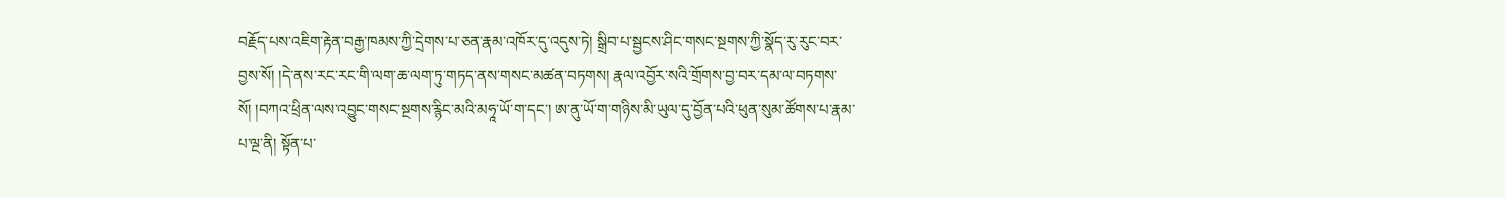བརྗོད་པས་འཇིག་རྟེན་བརྒྱ་ཁམས་ཀྱི་དྲེགས་པ་ཅན་རྣམ་འཁོར་དུ་འདུས་ཏེ། སྒྲིབ་པ་སྦྱངས་ཤིང་གསང་སྔགས་ཀྱི་སྣོད་རུ་རུང་བར་བྱས་སོ། །དེ་ནས་རང་རང་གི་ལག་ཆ་ལག་ཏུ་གཏད་ནས་གསང་མཚན་བཏགས། རྣལ་འབྱོར་སའི་གྲོགས་བྱ་བར་དམ་ལ་བཏགས་སོ། །བཀའ་ཕྲིན་ལས་འབྱུང་གསང་སྔགས་རྙིང་མའི་མཧཱ་ཡོ་ག་དང་། ཨ་ནུ་ཡོ་ག་གཉིས་མི་ཡུལ་དུ་བྱོན་པའི་ཕུན་སུམ་ཚོགས་པ་རྣམ་པ་ལྔ་ནི། སྟོན་པ་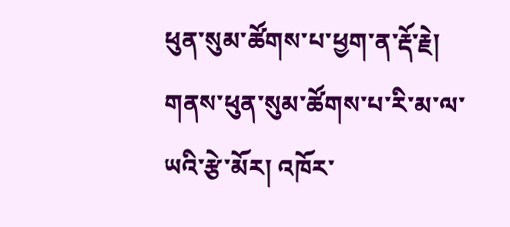ཕུན་སུམ་ཚོགས་པ་ཕྱག་ན་རྡོ་རྗེ། གནས་ཕུན་སུམ་ཚོགས་པ་རི་མ་ལ་ཡའི་རྩེ་མོར། འཁོར་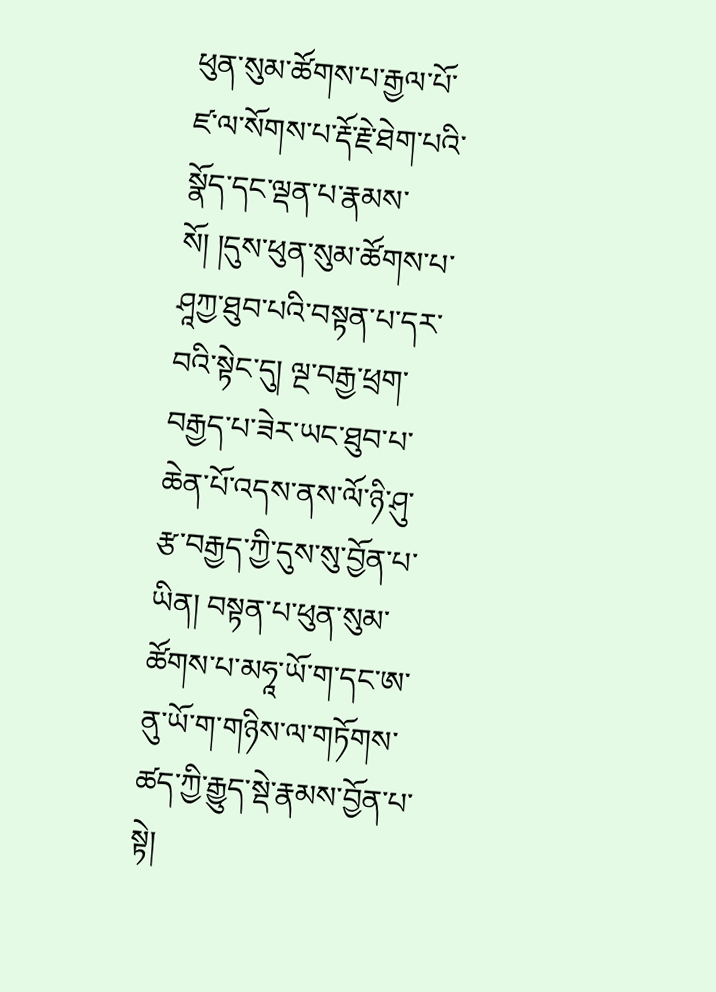ཕུན་སུམ་ཚོགས་པ་རྒྱལ་པོ་ཛ་ལ་སོགས་པ་རྡོ་རྗེ་ཐེག་པའི་སྣོད་དང་ལྡན་པ་རྣམས་སོ། །དུས་ཕུན་སུམ་ཚོགས་པ་ཤཱཀྱ་ཐུབ་པའི་བསྟན་པ་དར་བའི་སྟེང་དུ། ལྔ་བརྒྱ་ཕྲག་བརྒྱད་པ་ཟེར་ཡང་ཐུབ་པ་ཆེན་པོ་འདས་ནས་ལོ་ཉི་ཤུ་རྩ་བརྒྱད་ཀྱི་དུས་སུ་བྱོན་པ་ཡིན། བསྟན་པ་ཕུན་སུམ་ཚོགས་པ་མཧཱ་ཡོ་ག་དང་ཨ་ནུ་ཡོ་ག་གཉིས་ལ་གཏོགས་ཚད་ཀྱི་རྒྱུད་སྡེ་རྣམས་བྱོན་པ་སྟེ།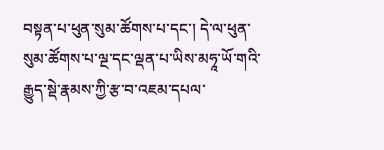བསྟན་པ་ཕུན་སུམ་ཚོགས་པ་དང་། དེ་ལ་ཕུན་སུམ་ཚོགས་པ་ལྔ་དང་ལྡན་པ་ཡིས་མཧཱ་ཡོ་གའི་རྒྱུད་སྡེ་རྣམས་ཀྱི་རྩ་བ་འཇམ་དཔལ་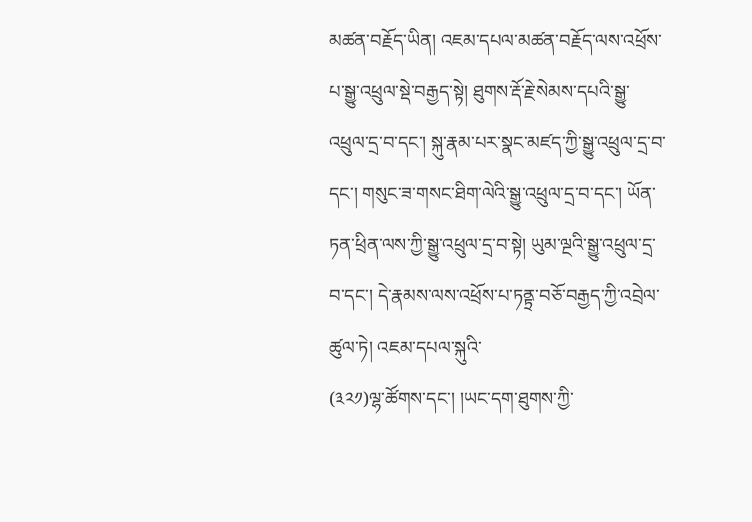མཚན་བརྗོད་ཡིན། འཇམ་དཔལ་མཚན་བརྗོད་ལས་འཕྲོས་པ་སྒྱུ་འཕྲུལ་སྡེ་བརྒྱད་སྟེ། ཐུགས་རྡོ་རྗེ་སེམས་དཔའི་སྒྱུ་འཕྲུལ་དྲ་བ་དང་། སྐུ་རྣམ་པར་སྣང་མཛད་ཀྱི་སྒྱུ་འཕྲུལ་དྲ་བ་དང་། གསུང་ཟ་གསང་ཐིག་ལེའི་སྒྱུ་འཕྲུལ་དྲ་བ་དང་། ཡོན་ཏན་ཕྲིན་ལས་ཀྱི་སྒྱུ་འཕྲུལ་དྲ་བ་སྟེ། ཡུམ་ལྔའི་སྒྱུ་འཕྲུལ་དྲ་བ་དང་། དེ་རྣམས་ལས་འཕྲོས་པ་ཏནྟྲ་བཅོ་བརྒྱད་ཀྱི་འབྲེལ་ཚུལ་ཏེ། འཇམ་དཔལ་སྐུའི་
(༣༢༡)ལྷ་ཚོགས་དང་། །ཡང་དག་ཐུགས་ཀྱི་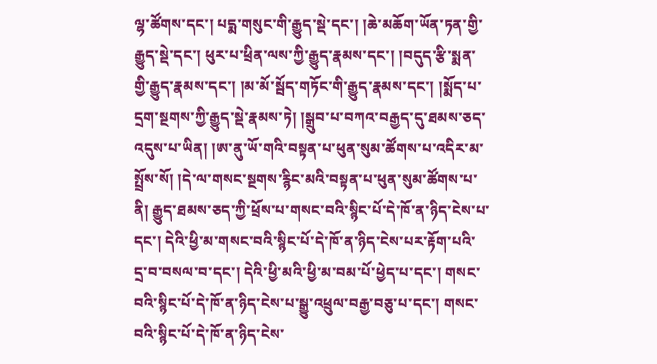ལྷ་ཚོགས་དང་། པདྨ་གསུང་གི་རྒྱུད་སྡེ་དང་། །ཆེ་མཆོག་ཡོན་ཏན་གྱི་རྒྱུད་སྡེ་དང་། ཕུར་པ་ཕྲིན་ལས་ཀྱི་རྒྱུད་རྣམས་དང་། །བདུད་རྩི་སྨན་གྱི་རྒྱུད་རྣམས་དང་། །མ་མོ་སྦོད་གཏོང་གི་རྒྱུད་རྣམས་དང་། །སྨོད་པ་དྲག་སྔགས་ཀྱི་རྒྱུད་སྡེ་རྣམས་ཏེ། །སྒྲུབ་པ་བཀའ་བརྒྱད་དུ་ཐམས་ཅད་འདུས་པ་ཡིན། །ཨ་ནུ་ཡོ་གའི་བསྟན་པ་ཕུན་སུམ་ཚོགས་པ་འདིར་མ་སྤྲོས་སོ། །དེ་ལ་གསང་སྔགས་རྙིང་མའི་བསྟན་པ་ཕུན་སུམ་ཚོགས་པ་ནི། རྒྱུད་ཐམས་ཅད་ཀྱི་ཕྲོས་པ་གསང་བའི་སྙིང་པོ་དེ་ཁོ་ན་ཉིད་ངེས་པ་དང་། དེའི་ཕྱི་མ་གསང་བའི་སྙིང་པོ་དེ་ཁོ་ན་ཉིད་ངེས་པར་རྟོག་པའི་དྲ་བ་བསལ་བ་དང་། དེའི་ཕྱི་མའི་ཕྱི་མ་བམ་པོ་ཕྱེད་པ་དང་། གསང་བའི་སྙིང་པོ་དེ་ཁོ་ན་ཉིད་ངེས་པ་སྒྱུ་འཕྲུལ་བརྒྱ་བཅུ་པ་དང་། གསང་བའི་སྙིང་པོ་དེ་ཁོ་ན་ཉིད་ངེས་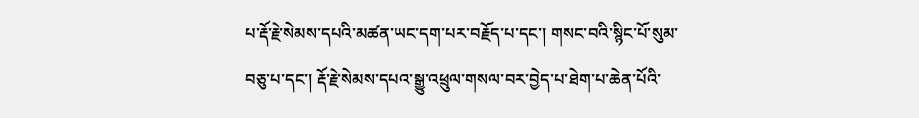པ་རྡོ་རྗེ་སེམས་དཔའི་མཚན་ཡང་དག་པར་བརྗོད་པ་དང་། གསང་བའི་སྙིང་པོ་སུམ་བཅུ་པ་དང་། རྡོ་རྗེ་སེམས་དཔའ་སྒྱུ་འཕྲུལ་གསལ་བར་བྱེད་པ་ཐེག་པ་ཆེན་པོའི་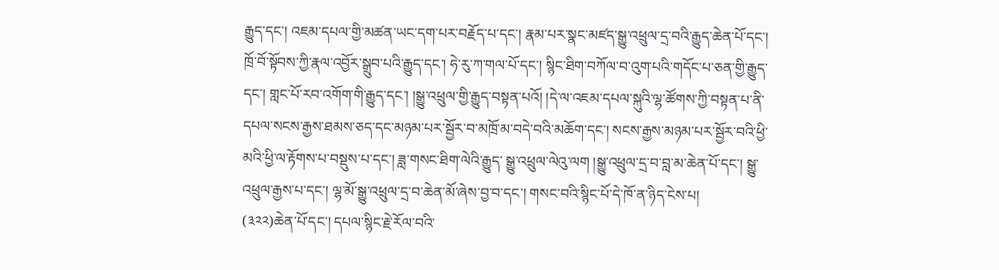རྒྱུད་དང་། འཇམ་དཔལ་གྱི་མཚན་ཡང་དག་པར་བརྗོད་པ་དང་། རྣམ་པར་སྣང་མཛད་སྒྱུ་འཕྲུལ་དྲ་བའི་རྒྱུད་ཆེན་པོ་དང་། ཁྲོ་བོ་སྟོབས་ཀྱི་རྣལ་འབྱོར་སྒྲུབ་པའི་རྒྱུད་དང་། ཧེ་རུ་ཀ་གལ་པོ་དང་། སྙིང་ཐིག་བཀོལ་བ་འུག་པའི་གདོང་པ་ཅན་གྱི་རྒྱུད་དང་། གླང་པོ་རབ་འགོག་གི་རྒྱུད་དང་། །སྒྱུ་འཕྲུལ་གྱི་རྒྱུད་བསྟན་པའོ། །དེ་ལ་འཇམ་དཔལ་སྐུའི་ལྷ་ཚོགས་ཀྱི་བསྟན་པ་ནི་དཔལ་སངས་རྒྱས་ཐམས་ཅད་དང་མཉམ་པར་སྦྱོར་བ་མཁྲོ་མ་བདེ་བའི་མཆོག་དང་། སངས་རྒྱས་མཉམ་པར་སྦྱོར་བའི་ཕྱི་མའི་ཕྱི་ལ་རྟོགས་པ་བསྡུས་པ་དང་། ཟླ་གསང་ཐིག་ལེའི་རྒྱུད་ སྒྱུ་འཕྲུལ་ལེའུ་ལག །སྒྱུ་འཕྲུལ་དྲ་བ་བླ་མ་ཆེན་པོ་དང་། སྒྱུ་འཕྲུལ་རྒྱས་པ་དང་། ལྷ་མོ་སྒྱུ་འཕྲུལ་དྲ་བ་ཆེན་མོ་ཞེས་བྱ་བ་དང་། གསང་བའི་སྙིང་པོ་དེ་ཁོ་ན་ཉིད་ངེས་པ།
(༣༢༢)ཆེན་པོ་དང་། དཔལ་སྙིང་རྗེ་རོལ་བའི་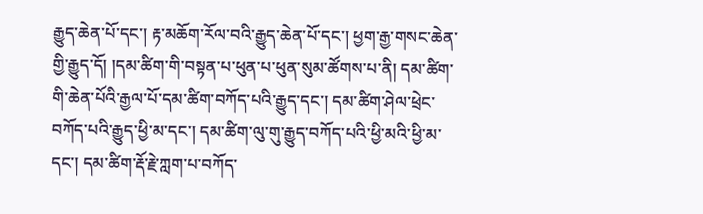རྒྱུད་ཆེན་པོ་དང་། རྟ་མཆོག་རོལ་བའི་རྒྱུད་ཆེན་པོ་དང་། ཕྱག་རྒྱ་གསང་ཆེན་གྱི་རྒྱུད་དོ། །དམ་ཚིག་གི་བསྟན་པ་ཕུན་པ་ཕུན་སུམ་ཚོགས་པ་ནི། དམ་ཚིག་གི་ཆེན་པོའི་རྒྱལ་པོ་དམ་ཚིག་བཀོད་པའི་རྒྱུད་དང་། དམ་ཚིག་ཤེལ་ཕྲེང་བཀོད་པའི་རྒྱུད་ཕྱི་མ་དང་། དམ་ཚིག་ལུ་གུ་རྒྱུད་བཀོད་པའི་ཕྱི་མའི་ཕྱི་མ་དང་། དམ་ཚིག་རྡོ་རྗེ་ཀླག་པ་བཀོད་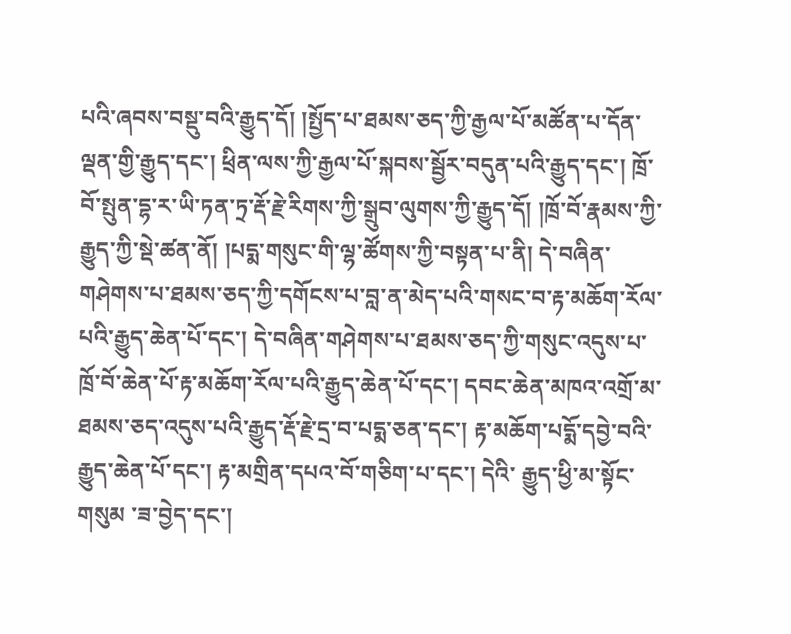པའི་ཞབས་བསྡུ་བའི་རྒྱུད་དོ། །སྤྱོད་པ་ཐམས་ཅད་ཀྱི་རྒྱལ་པོ་མཚོན་པ་དོན་ལྡན་གྱི་རྒྱུད་དང་། ཕྲིན་ལས་ཀྱི་རྒྱལ་པོ་སྐབས་སྦྱོར་བདུན་པའི་རྒྱུད་དང་། ཁྲོ་བོ་སྤུན་དྷ་ར་ཡི་ཏན་ཏྲ་རྡོ་རྗེ་རིགས་ཀྱི་སྒྲུབ་ལུགས་ཀྱི་རྒྱུད་དོ། །ཁྲོ་བོ་རྣམས་ཀྱི་རྒྱུད་ཀྱི་སྡེ་ཚན་ནོ། །པདྨ་གསུང་གི་ལྷ་ཚོགས་ཀྱི་བསྟན་པ་ནི། དེ་བཞིན་གཤེགས་པ་ཐམས་ཅད་ཀྱི་དགོངས་པ་བླ་ན་མེད་པའི་གསང་བ་རྟ་མཆོག་རོལ་པའི་རྒྱུད་ཆེན་པོ་དང་། དེ་བཞིན་གཤེགས་པ་ཐམས་ཅད་ཀྱི་གསུང་འདུས་པ་ཁྲོ་བོ་ཆེན་པོ་རྟ་མཆོག་རོལ་པའི་རྒྱུད་ཆེན་པོ་དང་། དབང་ཆེན་མཁའ་འགྲོ་མ་ཐམས་ཅད་འདུས་པའི་རྒྱུད་རྡོ་རྗེ་དྲ་བ་པདྨ་ཅན་དང་། རྟ་མཆོག་པདྨོ་དབྱེ་བའི་རྒྱུད་ཆེན་པོ་དང་། རྟ་མགྲིན་དཔའ་བོ་གཅིག་པ་དང་། དེའི་ རྒྱུད་ཕྱི་མ་སྟོང་གསུམ ་ཟ་བྱེད་དང་།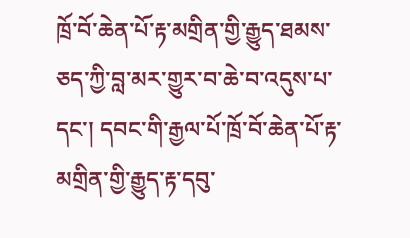ཁྲོ་བོ་ཆེན་པོ་རྟ་མགྲིན་གྱི་རྒྱུད་ཐམས་ཅད་ཀྱི་བླ་མར་གྱུར་བ་ཆེ་བ་འདུས་པ་དང་། དབང་གི་རྒྱལ་པོ་ཁྲོ་བོ་ཆེན་པོ་རྟ་མགྲིན་གྱི་རྒྱུད་རྟ་དབུ་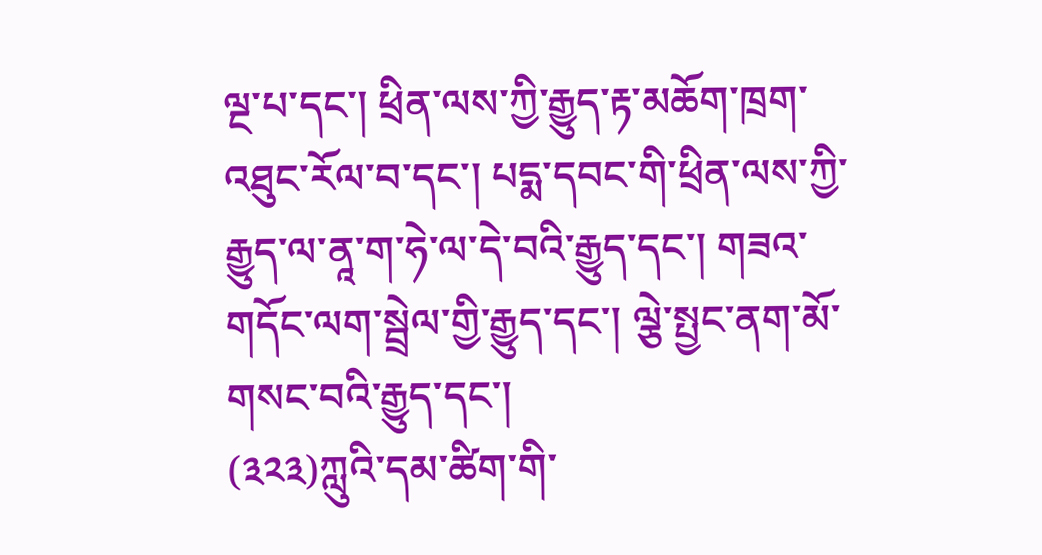ལྔ་པ་དང་། ཕྲིན་ལས་ཀྱི་རྒྱུད་རྟ་མཆོག་ཁྲག་འཐུང་རོལ་བ་དང་། པདྨ་དབང་གི་ཕྲིན་ལས་ཀྱི་རྒྱུད་ལ་ནཱ་ག་ཧེ་ལ་དེ་བའི་རྒྱུད་དང་། གཟའ་གདོང་ལག་སྦྲེལ་གྱི་རྒྱུད་དང་། ལྕེ་སྤྱང་ནག་མོ་གསང་བའི་རྒྱུད་དང་།
(༣༢༣)ཀླུའི་དམ་ཚིག་གི་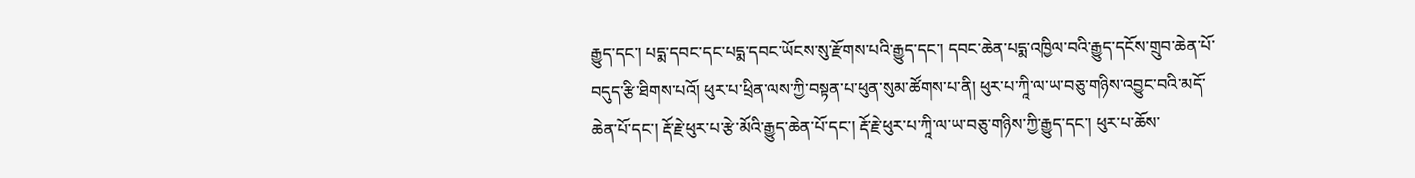རྒྱུད་དང་། པདྨ་དབང་དང་པདྨ་དབང་ཡོངས་སུ་རྫོགས་པའི་རྒྱུད་དང་། དབང་ཆེན་པདྨ་འཁྱིལ་བའི་རྒྱུད་དངོས་གྲུབ་ཆེན་པོ་བདུད་རྩི་ཐིགས་པའོ། ཕུར་པ་ཕྲིན་ལས་ཀྱི་བསྟན་པ་ཕུན་སུམ་ཚོགས་པ་ནི། ཕུར་པ་ཀཱི་ལ་ཡ་བཅུ་གཉིས་འབྱུང་བའི་མདོ་ཆེན་པོ་དང་། རྡོ་རྗེ་ཕུར་པ་རྩེ་མོའི་རྒྱུད་ཆེན་པོ་དང་། རྡོ་རྗེ་ཕུར་པ་ཀཱི་ལ་ཡ་བཅུ་གཉིས་ཀྱི་རྒྱུད་དང་། ཕུར་པ་ཆོས་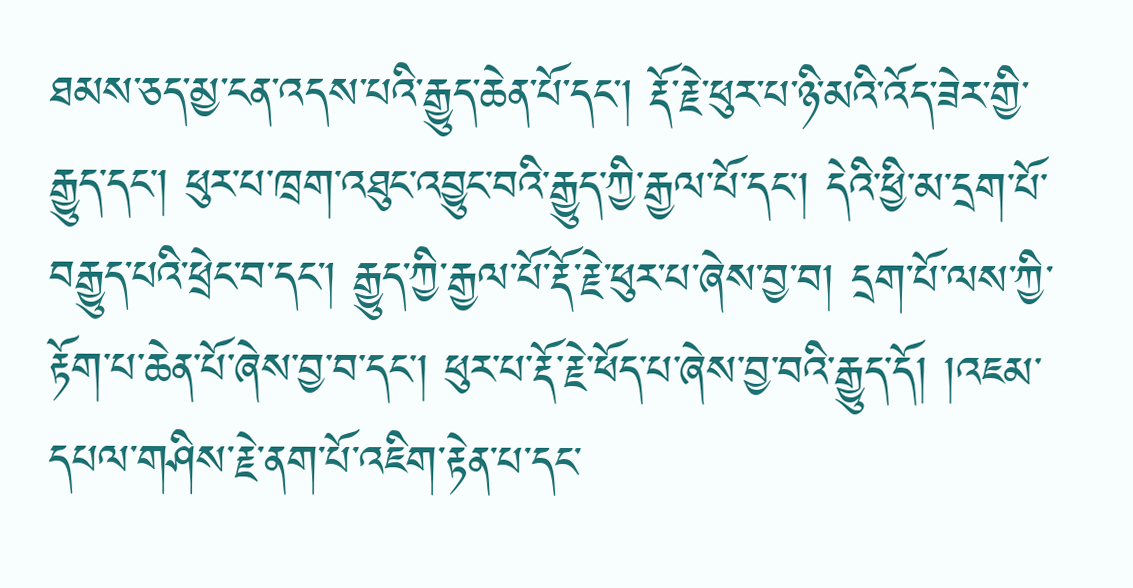ཐམས་ཅད་མྱ་ངན་འདས་པའི་རྒྱུད་ཆེན་པོ་དང་། རྡོ་རྗེ་ཕུར་པ་ཉི་མའི་འོད་ཟེར་གྱི་རྒྱུད་དང་། ཕུར་པ་ཁྲག་འཐུང་འབྱུང་བའི་རྒྱུད་ཀྱི་རྒྱལ་པོ་དང་། དེའི་ཕྱི་མ་དྲག་པོ་བརྒྱུད་པའི་ཕྲེང་བ་དང་། རྒྱུད་ཀྱི་རྒྱལ་པོ་རྡོ་རྗེ་ཕུར་པ་ཞེས་བྱ་བ། དྲག་པོ་ལས་ཀྱི་རྟོག་པ་ཆེན་པོ་ཞེས་བྱ་བ་དང་། ཕུར་པ་རྡོ་རྗེ་ཕོད་པ་ཞེས་བྱ་བའི་རྒྱུད་དོ། །འཇམ་དཔལ་གཤིས་རྗེ་ནག་པོ་འཇིག་རྟེན་པ་དང་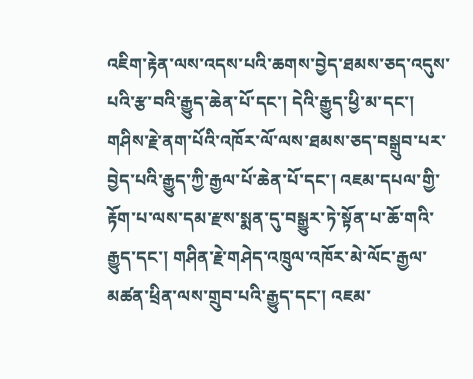འཇིག་རྟེན་ལས་འདས་པའི་ཆགས་བྱེད་ཐམས་ཅད་འདུས་པའི་རྩ་བའི་རྒྱུད་ཆེན་པོ་དང་། དེའི་རྒྱུད་ཕྱི་མ་དང་། གཤིས་རྗེ་ནག་པོའི་འཁོར་ལོ་ལས་ཐམས་ཅད་བསྒྲུབ་པར་བྱེད་པའི་རྒྱུད་ཀྱི་རྒྱལ་པོ་ཆེན་པོ་དང་། འཇམ་དཔལ་གྱི་རྟོག་པ་ལས་དམ་རྫས་སྨན་དུ་བསྒྱུར་ཏེ་སྟོན་པ་ཆོ་གའི་རྒྱུད་དང་། གཤིན་རྗེ་གཤེད་འཁྲུལ་འཁོར་མེ་ལོང་རྒྱལ་མཚན་ཕྲིན་ལས་གྲུབ་པའི་རྒྱུད་དང་། འཇམ་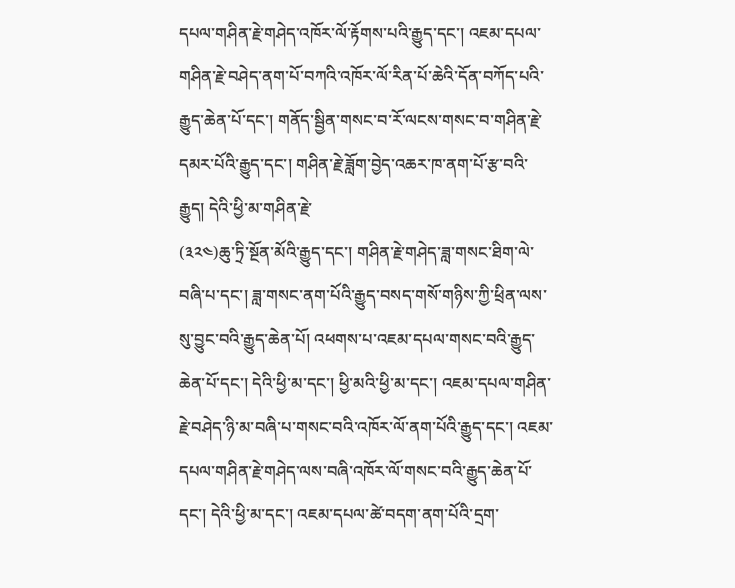དཔལ་གཤིན་རྗེ་གཤེད་འཁོར་ལོ་རྟོགས་པའི་རྒྱུད་དང་། འཇམ་དཔལ་གཤིན་རྗེ་བཤེད་ནག་པོ་བཀའི་འཁོར་ལོ་རིན་པོ་ཆེའི་དོན་བཀོད་པའི་རྒྱུད་ཆེན་པོ་དང་། གནོད་སྦྱིན་གསང་བ་རོ་ལངས་གསང་བ་གཤིན་རྗེ་དམར་པོའི་རྒྱུད་དང་། གཤིན་རྗེ་ཟློག་བྱེད་འཆར་ཁ་ནག་པོ་རྩ་བའི་རྒྱུད། དེའི་ཕྱི་མ་གཤིན་རྗེ་
(༣༢༤)ཆུ་ཏྲི་སྔོན་མོའི་རྒྱུད་དང་། གཤིན་རྗེ་གཤེད་ཟླ་གསང་ཐིག་ལེ་བཞི་པ་དང་། ཟླ་གསང་ནག་པོའི་རྒྱུད་བསད་གསོ་གཉིས་ཀྱི་ཕྲིན་ལས་སུ་བྱུང་བའི་རྒྱུད་ཆེན་པོ། འཕགས་པ་འཇམ་དཔལ་གསང་བའི་རྒྱུད་ཆེན་པོ་དང་། དེའི་ཕྱི་མ་དང་། ཕྱི་མའི་ཕྱི་མ་དང་། འཇམ་དཔལ་གཤིན་རྗེ་བཤེད་ཉི་མ་བཞི་པ་གསང་བའི་འཁོར་ལོ་ནག་པོའི་རྒྱུད་དང་། འཇམ་དཔལ་གཤིན་རྗེ་གཤེད་ལས་བཞི་འཁོར་ལོ་གསང་བའི་རྒྱུད་ཆེན་པོ་དང་། དེའི་ཕྱི་མ་དང་། འཇམ་དཔལ་ཚེ་བདག་ནག་པོའི་དྲག་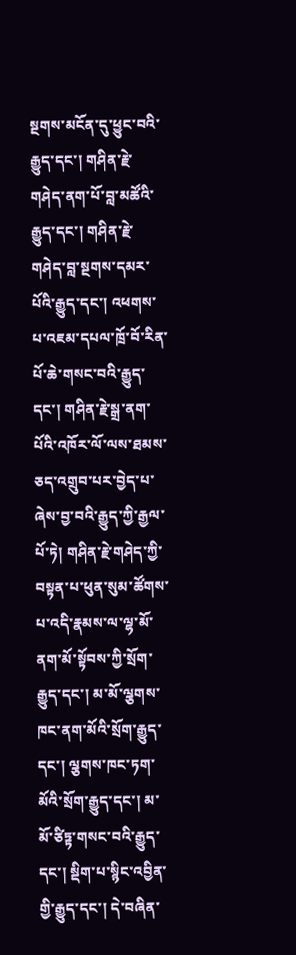སྔགས་མངོན་དུ་ཕྱུང་བའི་རྒྱུད་དང་། གཤིན་རྗེ་གཤེད་ནག་པོ་བླ་མཚོའི་རྒྱུད་དང་། གཤིན་རྗེ་གཤེད་བླ་སྔགས་དམར་པོའི་རྒྱུད་དང་། འཕགས་པ་འཇམ་དཔལ་ཁྲོ་བོ་རིན་པོ་ཆེ་གསང་བའི་རྒྱུད་དང་། གཤིན་རྗེ་སྒྲ་ནག་པོའི་འཁོར་ལོ་ལས་ཐམས་ཅད་འགྲུབ་པར་བྱེད་པ་ཞེས་བྱ་བའི་རྒྱུད་ཀྱི་རྒྱལ་པོ་ཏེ། གཤིན་རྗེ་གཤེད་ཀྱི་བསྟན་པ་ཕུན་སུམ་ཚོགས་པ་འདི་རྣམས་ལ་ལྷ་མོ་ནག་མོ་སྟོབས་ཀྱི་སྲོག་རྒྱུད་དང་། མ་མོ་ལྕགས་ཁང་ནག་མོའི་སྲོག་རྒྱུད་དང་། ལྕགས་ཁང་ཏག་མོའི་སྲོག་རྒྱུད་དང་། མ་མོ་ཙིཏྟ་གསང་བའི་རྒྱུད་དང་། སྡིག་པ་སྙིང་འབྱིན་གྱི་རྒྱུད་དང་། དེ་བཞིན་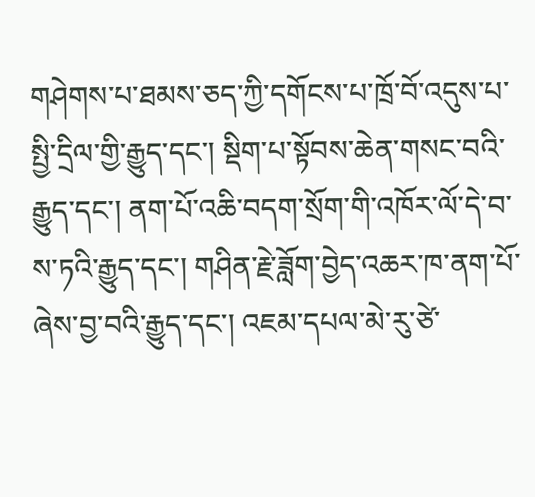གཤེགས་པ་ཐམས་ཅད་ཀྱི་དགོངས་པ་ཁྲོ་བོ་འདུས་པ་སྤྱི་དྲིལ་གྱི་རྒྱུད་དང་། སྡིག་པ་སྟོབས་ཆེན་གསང་བའི་རྒྱུད་དང་། ནག་པོ་འཆི་བདག་སྲོག་གི་འཁོར་ལོ་དེ་བ་ས་ཏའི་རྒྱུད་དང་། གཤིན་རྗེ་ཟློག་བྱེད་འཆར་ཁ་ནག་པོ་ཞེས་བྱ་བའི་རྒྱུད་དང་། འཇམ་དཔལ་མེ་རུ་ཙེ་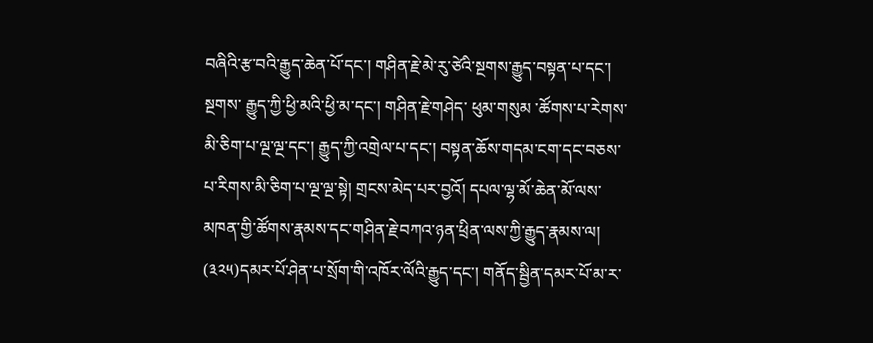བཞིའི་རྩ་བའི་རྒྱུད་ཆེན་པོ་དང་། གཤིན་རྗེ་མེ་རུ་ཙེའི་སྔགས་རྒྱུད་བསྟན་པ་དང་། སྔགས་ རྒྱུད་ཀྱི་ཕྱི་མའི་ཕྱི་མ་དང་། གཤིན་རྗེ་གཤེད་ ཕུམ་གསུམ ་ཚོགས་པ་རེགས་མི་ཅིག་པ་ལྔ་ལྔ་དང་། རྒྱུད་ཀྱི་འགྲེལ་པ་དང་། བསྟན་ཆོས་གདམ་ངག་དང་བཅས་པ་རིགས་མི་ཅིག་པ་ལྔ་ལྔ་སྟེ། གྲངས་མེད་པར་བྱའོ། དཔལ་ལྷ་མོ་ཆེན་མོ་ལས་མཁན་གྱི་ཚོགས་རྣམས་དང་གཤིན་རྗེ་བཀའ་ཉན་ཕྲིན་ལས་ཀྱི་རྒྱུད་རྣམས་ལ།
(༣༢༥)དམར་པོ་ཤེན་པ་སྲོག་གི་འཁོར་ལོའི་རྒྱུད་དང་། གནོད་སྦྱིན་དམར་པོ་མ་ར་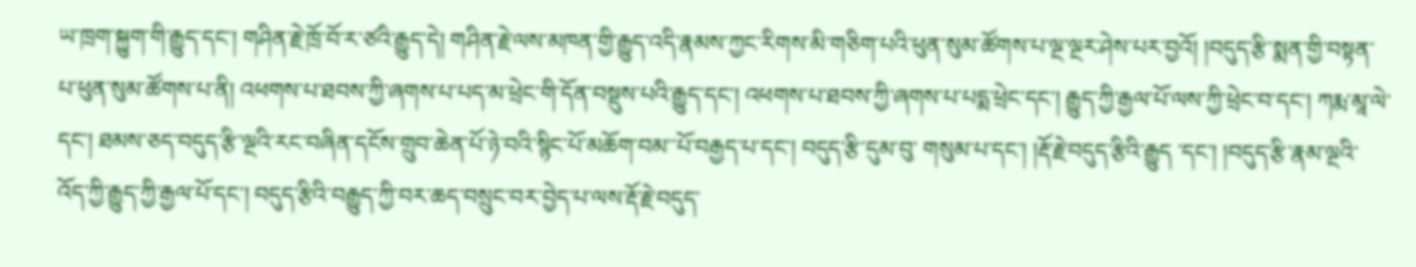ཡ་ཁྲག་སྐྱུག་གི་རྒྱུད་དང་། གཤིན་རྗེ་ཁྲོ་བོ་ར་ཙའི་རྒྱུད་དེ། གཤིན་རྗེ་ལས་མཁན་གྱི་རྒྱུད་འདི་རྣམས་ཀྱང་རིགས་མི་གཅིག་པའི་ཕུན་སུམ་ཚོགས་པ་ལྔ་ལྔར་ཤེས་པར་བྱའོ། །བདུད་རྩི་སྨན་གྱི་བསྟན་པ་ཕུན་སུམ་ཚོགས་པ་ནི། འཕགས་པ་ཐབས་ཀྱི་ཞགས་པ་པད་མ་ཕྲེང་གི་དོན་བསྡུས་པའི་རྒྱུད་དང་། འཕགས་པ་ཐབས་ཀྱི་ཞགས་པ་པདྨ་ཕྲེང་དང་། རྒྱུད་ཀྱི་རྒྱལ་པོ་ལས་ཀྱི་ཕྲེང་བ་དང་། ཀརྨ་མཱ་ལེ་དང་། ཐམས་ཅད་བདུད་རྩི་ལྔའི་རང་བཞིན་དངོས་གྲུབ་ཆེན་པོ་ཉེ་བའི་སྙིང་པོ་མཆོག་བམ་་པོ་བརྒྱད་པ་དང་། བདུད་རྩི་དུམ་བུ་ གསུམ་པ་དང་། །རྡོ་རྗེ་བདུད་རྩིའི་རྒྱུད ་དང་། །བདུད་རྩི་རྣམ་ལྔའི་འོད་ཀྱི་རྒྱུད་ཀྱི་རྒྱལ་པོ་དང་། བདུད་རྩིའི་བརྒྱུད་ཀྱི་བར་ཆད་བསྲུང་བར་བྱེད་པ་ལས་རྡོ་རྗེ་བདུད་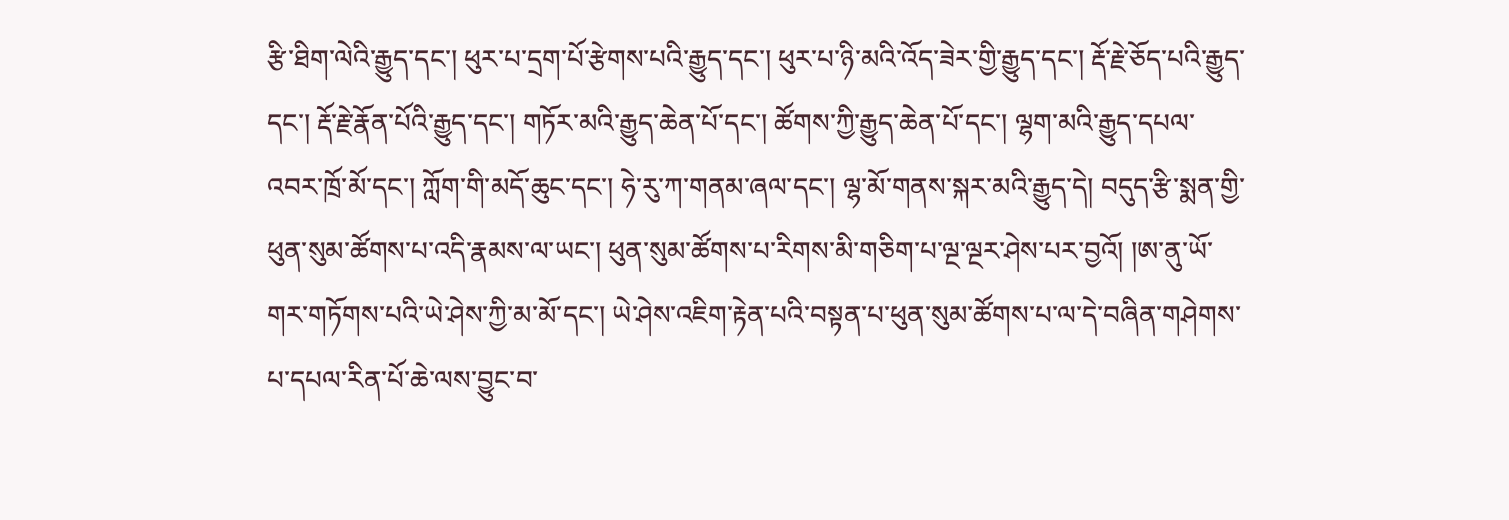རྩི་ཐིག་ལེའི་རྒྱུད་དང་། ཕུར་པ་དྲག་པོ་རྩེགས་པའི་རྒྱུད་དང་། ཕུར་པ་ཉི་མའི་འོད་ཟེར་གྱི་རྒྱུད་དང་། རྡོ་རྗེ་ཅོད་པའི་རྒྱུད་དང་། རྡོ་རྗེ་རྣོན་པོའི་རྒྱུད་དང་། གཏོར་མའི་རྒྱུད་ཆེན་པོ་དང་། ཚོགས་ཀྱི་རྒྱུད་ཆེན་པོ་དང་། ལྷག་མའི་རྒྱུད་དཔལ་འབར་ཁྲོ་མོ་དང་། ཀློག་གི་མདོ་ཆུང་དང་། ཧེ་རུ་ཀ་གནམ་ཞལ་དང་། ལྷ་མོ་གནས་སྐར་མའི་རྒྱུད་དེ། བདུད་རྩི་སྨན་གྱི་ཕུན་སུམ་ཚོགས་པ་འདི་རྣམས་ལ་ཡང་། ཕུན་སུམ་ཚོགས་པ་རིགས་མི་གཅིག་པ་ལྔ་ལྔར་ཤེས་པར་བྱའོ། །ཨ་ནུ་ཡོ་གར་གཏོགས་པའི་ཡེ་ཤེས་ཀྱི་མ་མོ་དང་། ཡེ་ཤེས་འཇིག་རྟེན་པའི་བསྟན་པ་ཕུན་སུམ་ཚོགས་པ་ལ་དེ་བཞིན་གཤེགས་པ་དཔལ་རིན་པོ་ཆེ་ལས་བྱུང་བ་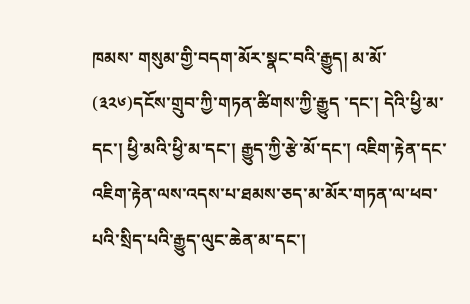ཁམས་ གསུམ་གྱི་བདག་མོར་སྣང་བའི་རྒྱུད། མ་མོ་
(༣༢༦)དངོས་གྲུབ་ཀྱི་གཏན་ཚིགས་ཀྱི་རྒྱུད ་དང་། དེའི་ཕྱི་མ་དང་། ཕྱི་མའི་ཕྱི་མ་དང་། རྒྱུད་ཀྱི་རྩེ་མོ་དང་། འཇིག་རྟེན་དང་འཇིག་རྟེན་ལས་འདས་པ་ཐམས་ཅད་མ་མོར་གཏན་ལ་ཕབ་པའི་སྲིད་པའི་རྒྱུད་ལུང་ཆེན་མ་དང་།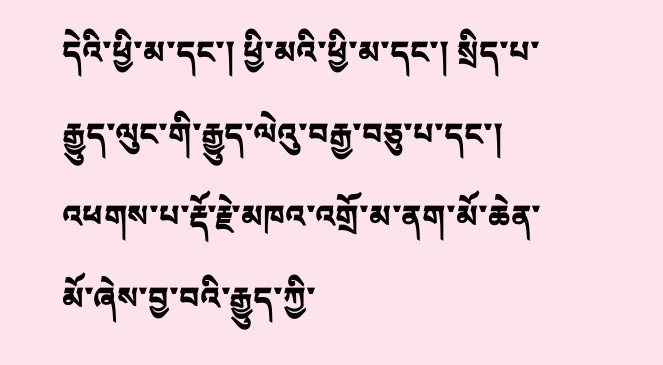དེའི་ཕྱི་མ་དང་། ཕྱི་མའི་ཕྱི་མ་དང་། སྲིད་པ་རྒྱུད་ལུང་གི་རྒྱུད་ལེའུ་བརྒྱ་བཅུ་པ་དང་། འཕགས་པ་རྡོ་རྗེ་མཁའ་འགྲོ་མ་ནག་མོ་ཆེན་མོ་ཞེས་བྱ་བའི་རྒྱུད་ཀྱི་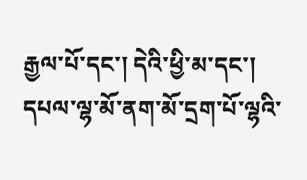རྒྱལ་པོ་དང་། དེའི་ཕྱི་མ་དང་། དཔལ་ལྷ་མོ་ནག་མོ་དྲག་པོ་ལྷའི་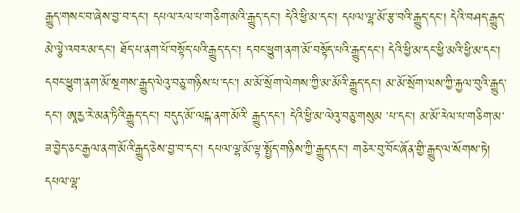རྒྱུད་གསང་བ་ཞེས་བྱ་བ་དང་། དཔལ་རལ་པ་གཅིག་མའི་རྒྱུད་དང་། དེའི་ཕྱི་མ་དང་། དཔལ་ལྷ་མོ་རྩ་བའི་རྒྱུད་དང་། དེའི་བཤད་རྒྱུད་མེ་ལྕེ་འབར་མ་དང་། ཐོད་པ་ནག་པོ་བསྟོད་པའི་རྒྱུད་དང་། དབང་ཕྱུག་ནག་མོ་བསྟོད་པའི་རྒྱུད་དང་། དེའི་ཕྱི་མ་དང་ཕྱི་མའི་ཕྱི་མ་དང་། དབང་ཕྱུག་ནག་མོ་སྔགས་རྒྱུད་ལེའུ་བཅུ་གཉིས་པ་དང་། མ་མོ་སྲོག་ལེགས་ཀྱི་མ་མོའི་རྒྱུད་དང་། མ་མོ་སྲོག་ལས་ཀྱི་རྐྱལ་བུའི་རྒྱུད་དང་། ཨཱརྱ་རེ་མན་ཏིའི་རྒྱུད་དང་། བདུད་མོ་ལངྐ་ནག་མོའི་ རྒྱུད་དང་། དེའི་ཕྱི་མ་ལེའུ་བཅུ་གསུམ ་པ་དང་། མ་མོ་རེལ་པ་གཅིག་མ་ཟ་བྱེད་ཅང་རྒྱལ་ནག་མོའི་རྒྱུད་ཅེས་བྱ་བ་དང་། དཔལ་ལྷ་མོ་ལྟ་སྤྱོད་གཉིས་ཀྱི་རྒྱུད་དང་། གཅེར་བུ་བོང་ཞོན་གྱི་རྒྱུད་ལ་སོགས་ཏེ། དཔལ་ལྷ་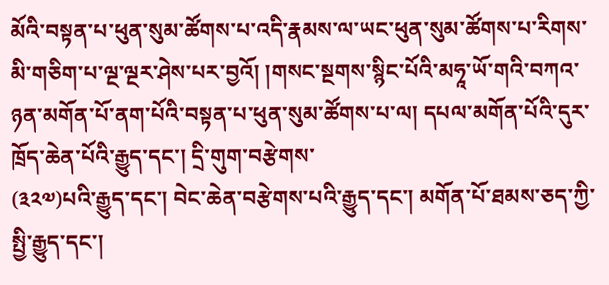མོའི་བསྟན་པ་ཕུན་སུམ་ཚོགས་པ་འདི་རྣམས་ལ་ཡང་ཕུན་སུམ་ཚོགས་པ་རིགས་མི་གཅིག་པ་ལྔ་ལྔར་ཤེས་པར་བྱའོ། །གསང་སྔགས་སྙིང་པོའི་མཧཱ་ཡོ་གའི་བཀའ་ཉན་མགོན་པོ་ནག་པོའི་བསྟན་པ་ཕུན་སུམ་ཚོགས་པ་ལ། དཔལ་མགོན་པོའི་དུར་ཁྲོད་ཆེན་པོའི་རྒྱུད་དང་། དྲི་གུག་བརྩེགས་
(༣༢༧)པའི་རྒྱུད་དང་། བེང་ཆེན་བརྩེགས་པའི་རྒྱུད་དང་། མགོན་པོ་ཐམས་ཅད་ཀྱི་སྤྱི་རྒྱུད་དང་།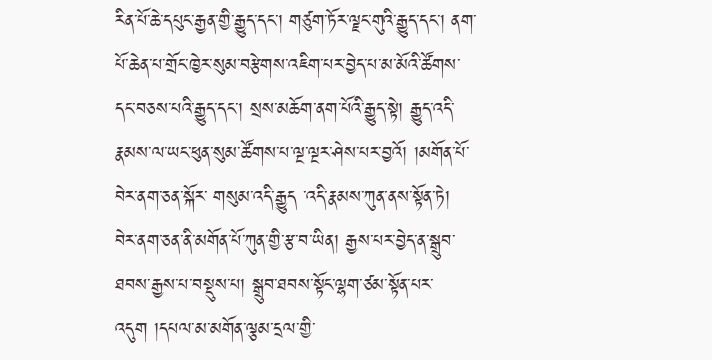རིན་པོ་ཆེ་དཔུང་རྒྱན་གྱི་རྒྱུད་དང་། གཙུག་ཏོར་ལྗང་གུའི་རྒྱུད་དང་། ནག་པོ་ཆེན་པ་གྲོང་ཁྱེར་སུམ་བརྩེགས་འཇིག་པར་བྱེད་པ་མ་མོའི་ཚོགས་དང་བཅས་པའི་རྒྱུད་དང་། སྲས་མཆོག་ནག་པོའི་རྒྱུད་སྟེ། རྒྱུད་འདི་རྣམས་ལ་ཡང་ཕུན་སུམ་ཚོགས་པ་ལྔ་ལྔར་ཤེས་པར་བྱའོ། །མགོན་པོ་བེར་ནག་ཅན་སྐོར་ གསུམ་འདི་རྒྱུད ་འདི་རྣམས་ཀུན་ནས་སྟོན་ཏེ། བེར་ནག་ཅན་ནི་མགོན་པོ་ཀུན་གྱི་རྩ་བ་ཡིན། རྒྱས་པར་བྱེད་ན་སྒྲུབ་ཐབས་རྒྱས་པ་བསྡུས་པ། སྒྲུབ་ཐབས་སྟོང་ལྷག་ཙམ་སྟོན་པར་འདུག །དཔལ་མ་མགོན་ལྕམ་དྲལ་གྱི་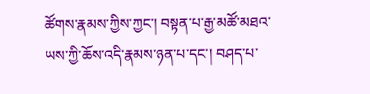ཚོགས་རྣམས་ཀྱིས་ཀྱང་། བསྟན་པ་རྒྱ་མཚོ་མཐའ་ཡས་ཀྱི་ཆོས་འདི་རྣམས་ཉན་པ་དང་། བཤད་པ་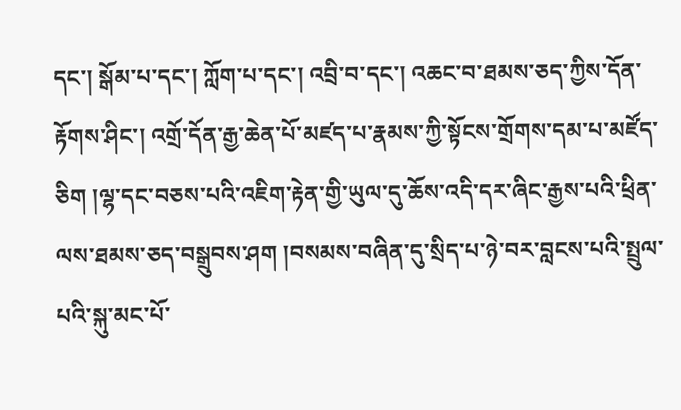དང་། སྒོམ་པ་དང་། ཀློག་པ་དང་། འབྲི་བ་དང་། འཆང་བ་ཐམས་ཅད་ཀྱིས་དོན་རྟོགས་ཤིང་། འགྲོ་དོན་རྒྱ་ཆེན་པོ་མཛད་པ་རྣམས་ཀྱི་སྟོངས་གྲོགས་དམ་པ་མཛོད་ཅིག །ལྷ་དང་བཅས་པའི་འཇིག་རྟེན་གྱི་ཡུལ་དུ་ཆོས་འདི་དར་ཞིང་རྒྱས་པའི་ཕྲིན་ལས་ཐམས་ཅད་བསྒྲུབས་ཤག །བསམས་བཞིན་དུ་སྲིད་པ་ཉེ་བར་བླངས་པའི་སྤྲུལ་པའི་སྐུ་མང་པོ་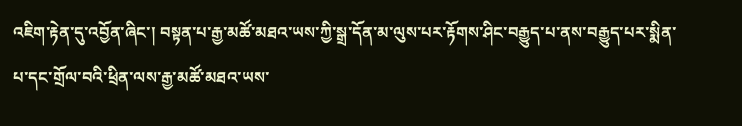འཇིག་རྟེན་དུ་འབྱོན་ཞིང་། བསྟན་པ་རྒྱ་མཚོ་མཐའ་ཡས་ཀྱི་སྒྲ་དོན་མ་ལུས་པར་རྟོགས་ཤིང་བརྒྱུད་པ་ནས་བརྒྱུད་པར་སྨིན་པ་དང་གྲོལ་བའི་ཕྲིན་ལས་རྒྱ་མཚོ་མཐའ་ཡས་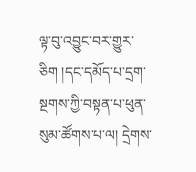ལྟ་བུ་འབྱུང་བར་གྱུར་ཅིག །དང་དམོད་པ་དྲག་སྔགས་ཀྱི་བསྟན་པ་ཕུན་སུམ་ཚོགས་པ་ལ། དྲེགས་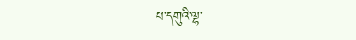པ་དགུའི་ལྷ་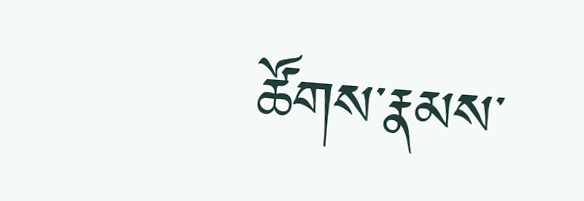ཚོགས་རྣམས་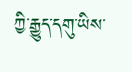ཀྱི་རྒྱུད་དགུ་ཡིས་